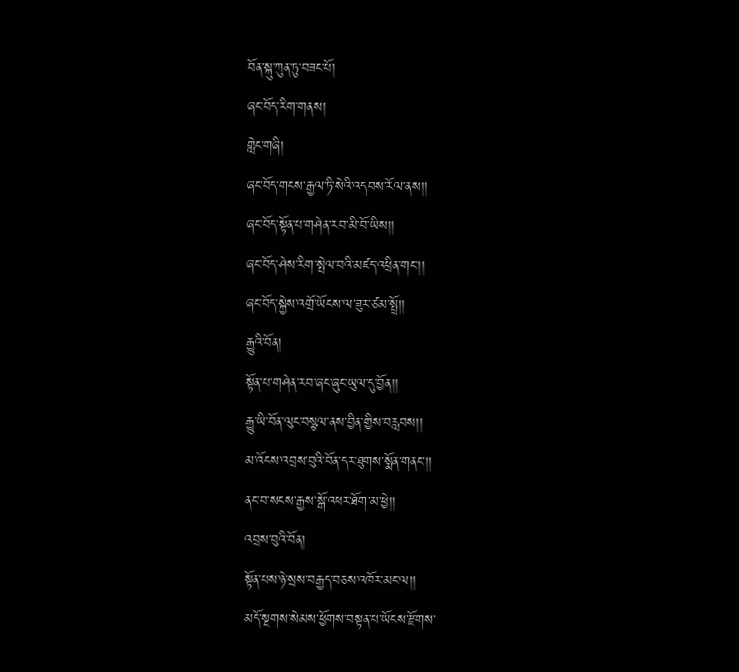བོན་སྐུ་ཀུན་ཏུ་བཟང་པོ།
ཞང་བོད་རིག་གནས།
གླེང་གཞི།
ཞང་བོད་གངས་རྒྱལ་ཏི་སེའི་འདབས་རོལ་ནས།།
ཞང་བོད་སྟོན་པ་གཤེན་རབ་མི་བོ་ཡིས།།
ཞང་བོད་ཤེས་རིག་སྤེལ་བའི་མཛད་འཕྲིན་གང་།།
ཞང་བོད་སྐྱེས་འགྲོ་ཡོངས་ལ་ཟུར་ཙམ་སྤྲོ།།
རྒྱུའི་བོན།
སྟོན་པ་གཤེན་རབ་ཞང་ཞུང་ཡུལ་དུ་བྱོན།།
རྒྱུ་ཡི་བོན་ལུང་བསྩལ་ནས་བྱིན་གྱིས་བརླབས།།
མ་འོངས་འབྲས་བུའི་བོན་དར་ཐུགས་སྨོན་གནང་།།
ནང་བ་སངས་རྒྱས་སྒོ་འཕར་ཐོག་མ་ཕྱེ།།
འབྲས་བུའི་བོན།
སྟོན་པས་ཉེ་སྲས་བརྒྱད་བཅས་འཁོར་མང་ལ།།
མདོ་སྔགས་སེམས་ཕྱོགས་བསྟན་པ་ཡོངས་རྫོགས་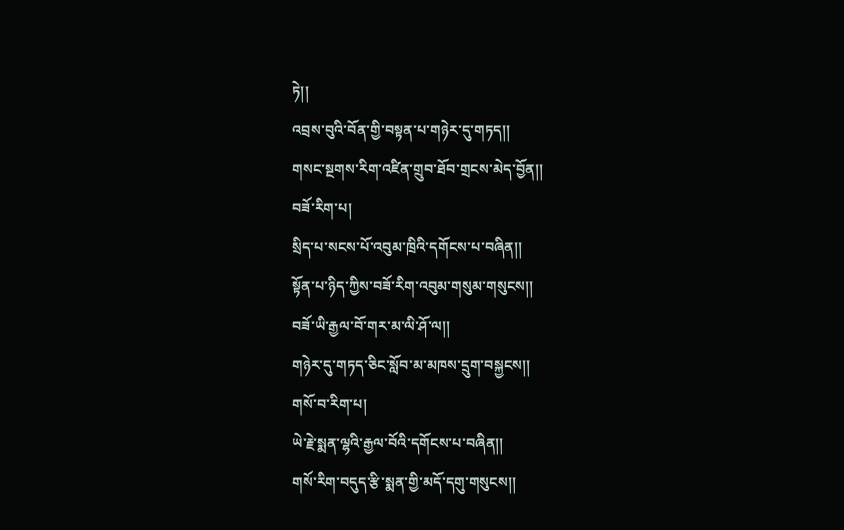ཏེ།།
འབྲས་བུའི་བོན་གྱི་བསྟན་པ་གཉེར་དུ་གཏད།།
གསང་སྔགས་རིག་འཛིན་གྲུབ་ཐོབ་གྲངས་མེད་བྱོན།།
བཟོ་རིག་པ།
སྲིད་པ་སངས་པོ་འབུམ་ཁྲིའི་དགོངས་པ་བཞིན།།
སྟོན་པ་ཉིད་ཀྱིས་བཟོ་རིག་འབུམ་གསུམ་གསུངས།།
བཟོ་ཡི་རྒྱལ་བོ་གར་མ་ལི་ཤོ་ལ།།
གཉེར་དུ་གཏད་ཅིང་སློབ་མ་མཁས་དྲུག་བསྐྱངས།།
གསོ་བ་རིག་པ།
ཡེ་རྗེ་སྨན་ལྷའི་རྒྱལ་བོའི་དགོངས་པ་བཞིན།།
གསོ་རིག་བདུད་རྩི་སྨན་གྱི་མདོ་དགུ་གསུངས།།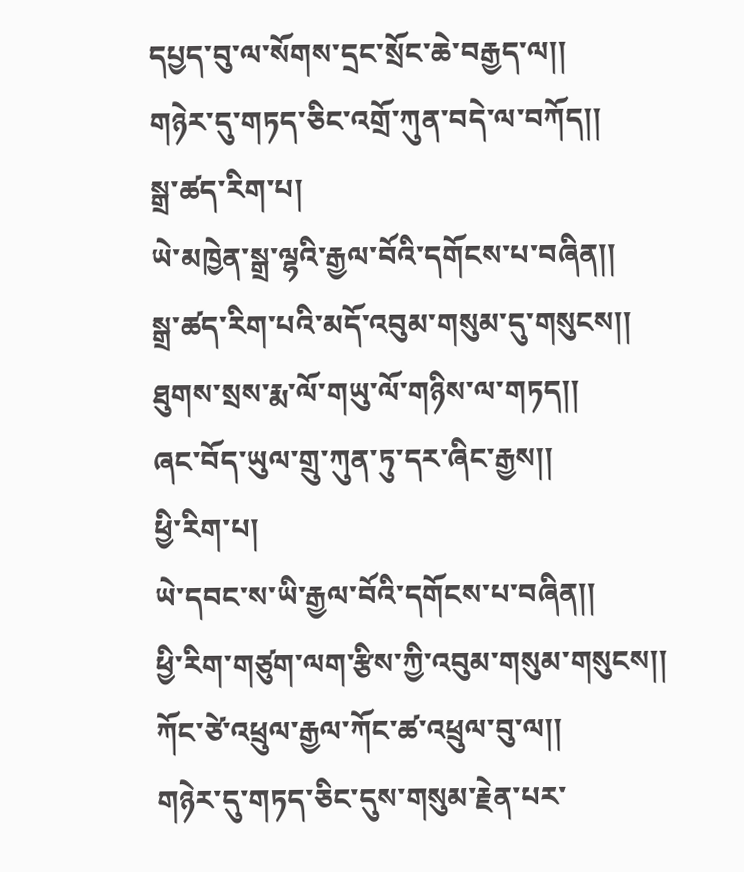དཔྱད་བུ་ལ་སོགས་དྲང་སྲོང་ཆེ་བརྒྱད་ལ།།
གཉེར་དུ་གཏད་ཅིང་འགྲོ་ཀུན་བདེ་ལ་བཀོད།།
སྒྲ་ཚད་རིག་པ།
ཡེ་མཁྱེན་སྒྲ་ལྷའི་རྒྱལ་བོའི་དགོངས་པ་བཞིན།།
སྒྲ་ཚད་རིག་པའི་མདོ་འབུམ་གསུམ་དུ་གསུངས།།
ཐུགས་སྲས་རྨ་ལོ་གཡུ་ལོ་གཉིས་ལ་གཏད།།
ཞང་བོད་ཡུལ་གྲུ་ཀུན་ཏུ་དར་ཞིང་རྒྱས།།
ཕྱི་རིག་པ།
ཡེ་དབང་ས་ཡི་རྒྱལ་བོའི་དགོངས་པ་བཞིན།།
ཕྱི་རིག་གཙུག་ལག་རྩིས་ཀྱི་འབུམ་གསུམ་གསུངས།།
ཀོང་ཙེ་འཕྲུལ་རྒྱལ་ཀོང་ཚ་འཕྲུལ་བུ་ལ།།
གཉེར་དུ་གཏད་ཅིང་དུས་གསུམ་རྗེན་པར་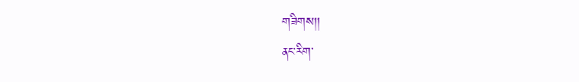གཟིགས།།
ནང་རིག་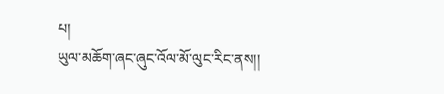པ།
ཡུལ་མཆོག་ཞང་ཞུང་འོལ་མོ་ལུང་རིང་ནས།།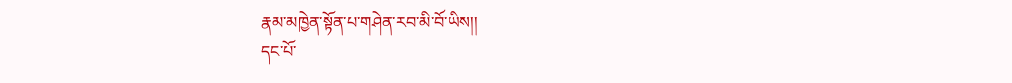རྣམ་མཁྱེན་སྟོན་པ་གཤེན་རབ་མི་བོ་ཡིས།།
དང་པོ་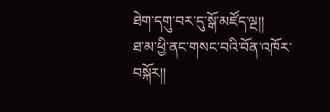ཐེག་དགུ་བར་དུ་སྒོ་མཛོད་ལྔ།།
ཐ་མ་ཕྱི་ནང་གསང་བའི་བོན་འཁོར་བསྐོར།།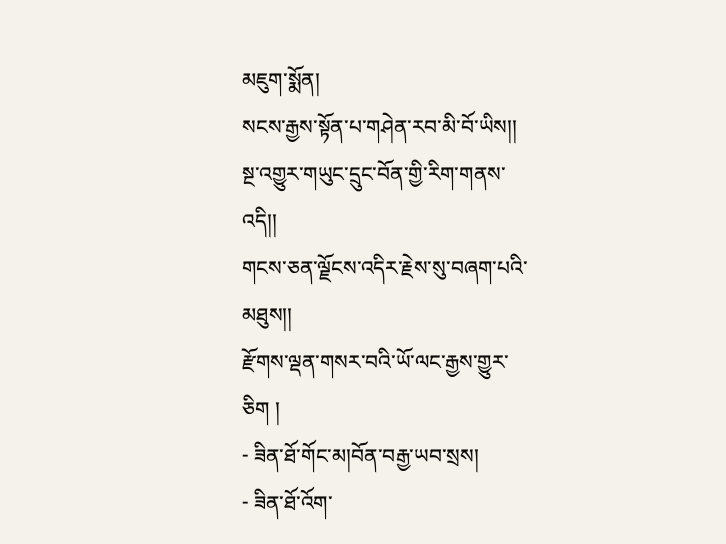མཇུག་སྨོན།
སངས་རྒྱས་སྟོན་པ་གཤེན་རབ་མི་བོ་ཡིས།།
སྔ་འགྱུར་གཡུང་དྲུང་བོན་གྱི་རིག་གནས་འདི།།
གངས་ཅན་ལྗོངས་འདིར་རྗེས་སུ་བཞག་པའི་མཐུས།།
རྫོགས་ལྡན་གསར་བའི་ཡོ་ལང་རྒྱས་གྱུར་ཅིག །
- ཟིན་ཐོ་གོང་མ།བོན་བརྒྱ་ཡབ་སྲས།
- ཟིན་ཐོ་འོག་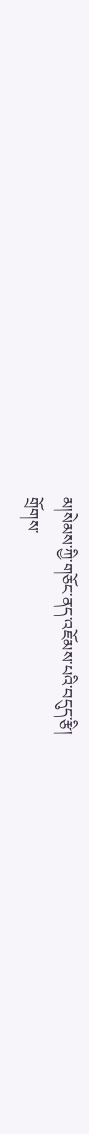མ།སེམས་ཀྱི་གཅོང་ནད་འཇོམས་པའི་བདུད་རྩི།
གྲོགས་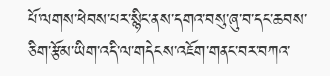པོ་ལགས་ཕེབས་པར་སྙིང་ནས་དགའ་བསུ་ཞུ་བ་དང་ཆབས་ཅིག་རྩོམ་ཡིག་འདི་ལ་གདེངས་འཇོག་གནང་བར་བཀའ་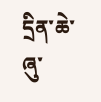དྲིན་ཆེ་ཞུ་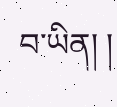བ་ཡིན། །